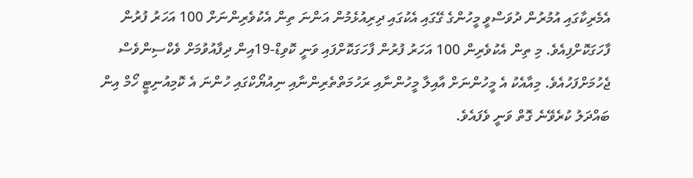އެމެރިކާގައި އުމުރުން ދުވަސްވީ މީހުންގެ ގޭގައި އެކުގައި ދިރިއުޅެމުން އަންނަ ތިން އެކުވެރިންނަށް 100 އަހަރު ފުރުން ފާހަގަކޮށްފިއެވެ. މި ތިން އެކުވެރިން 100 އަހަރު ފުރުން ފާހަގަކޮށްފައި ވަނީ ކޮވިޑް-19އިން ދިފާއުވުމަށް ވެކްސިންވެސް ޖެހުމަށްފަހުއެވެ. މިއާއެކު އެ މީހުންނަށް އާއިލާ މީހުންނާއި ރަހުމަތްތެރިންނާއި ނިއުޔޯކްގައި ހުންނަ އެ ކޮމިއުނިޓީ ހޯމް އިން ބައްދަލު ކުރެވޭނެ ގޮތް ވަނީ ވެފައެވެ.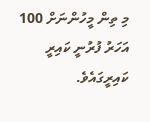މި ތިން މީހުންނަށް 100 އަހަރު ފުރުނީ ކައިރީ ކައިރީގައެވެ.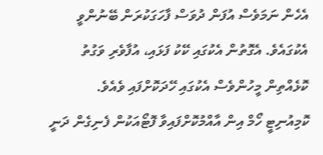އެހެން ނަމަވެސް އުފަން ދުވަސް ފާހަގަކުރަން ބޭނުންވީ އެކުގައެވެ. އެގޮތުން އެކުގައި ކޭކު ފަޅައި، އުފާވެރި ވަގުތު ކޮޅެއްތިން މީހުންވެސް އެކުގައި ހޭދަކޮށްފައި ވެއެވެ.
ކޮމިއުނިޓީ ހޯމް އިން އާއްމުކޮށްފައިވާ ފޮޓޯއަކުން ފެނިގެން ދަނީ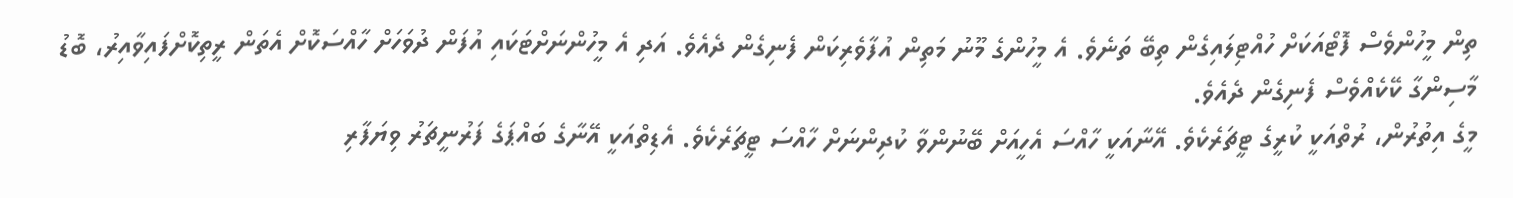ތިން މީހުންވެސް ފޮޓޯއަކަށް ހުއްޓިލައިގެން ތިބޭ ތަނެވެ. އެ މީހުންގެ މޫނު މަތިން އުފާވެރިކަން ފެނިގެން ދެއެވެ. އަދި އެ މީހުންނަށްޓަކައި އުފަން ދުވަހަށް ހާއްސަކޮށް އެތަން ރީތިކޮށްފައިވާއިރު، ބޮޑު މާސިންގާ ކޭކެއްވެސް ފެނިގެން ދެއެވެ.
މީގެ އިތުރުން، ރުތްއަކީ ކުރީގެ ޓީޗަރެކެވެ. އޭނާއަކީ ހާއްސަ އެހީއަށް ބޭނުންވާ ކުދިންނަށް ހާއްސަ ޓީޗަރެކެވެ. އެޑިތްއަކީ އޭނާގެ ބައްޕަގެ ފަރުނީޗަރު ވިޔަފާރި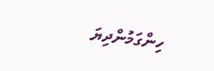ހިންގަމުންދިޔަ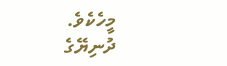މީހެކެވެ.
ދުނިޔޭގެ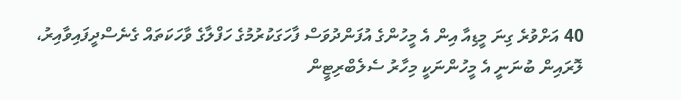40 އަށްވުރެ ގިނަ މީޑިއާ އިން އެ މީހުންގެ އުފަންދުވަސް ފާހަގަކުރުމުގެ ހަފްލާގެ ވާހަކަތައް ގެނެސްދީފައިވާއިރު، ލޮރައިން ބުނަނީ އެ މީހުންނަކީ މިހާރު ސެލެބްރިޓީން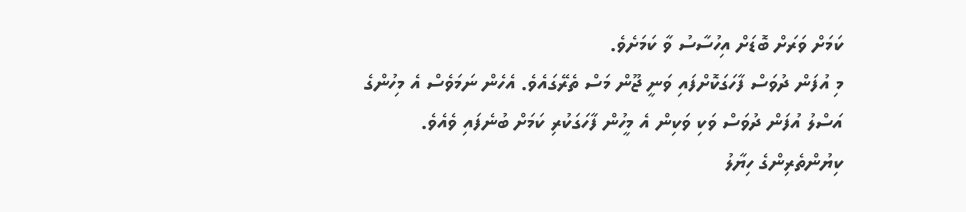ކަމަށް ވަރަށް ބޮޑަށް އިހުސާސު ވާ ކަމަށެވެ.
މި އުފަން ދުވަސް ފާހަގަކޮށްފައި ވަނީ ޖޫން މަސް ތެރޭގައެވެ. އެހެން ނަމަވެސް އެ މިހުންގެ އަސްލު އުފަން ދުވަސް ވަކި ވަކިން އެ މީހުން ފާހަގަކުރި ކަމަށް ބުނެފައި ވެއެވެ.
ކިޔުންތެރިންގެ ހިޔާލު